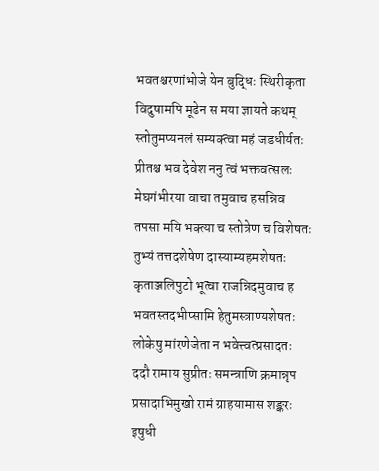भवतश्चरणांभोजे येन बुद्धिः स्थिरीकृता
विदुषामपि मूढेन स मया ज्ञायते कथम्
स्तोतुमप्यनलं सम्यक्त्वा महं जडधीर्यतः
प्रीतश्च भव देवेश ननु त्वं भक्तवत्सलः
मेघगंभीरया वाचा तमुवाच हसन्निव
तपसा मयि भक्त्या च स्तोत्रेण च विशेषतः
तुभ्यं तत्तदशेषेण दास्याम्यहमशेषतः
कृताञ्जलिपुटो भूत्वा राजन्निदमुवाच ह
भवतस्तदभीप्सामि हेतुमस्त्राण्यशेषतः
लोकेषु मांरणेजेता न भवेत्त्वत्प्रसादतः
ददौ रामाय सुप्रीतः समन्त्राणि क्रमान्नृप
प्रसादाभिमुखो रामं ग्राहयामास शङ्करः
इषुधी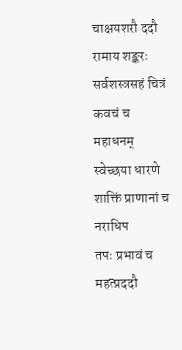चाक्षयशरौ ददौ रामाय शङ्करः
सर्वशस्त्रसहं चित्रं कवचं च महाधनम्
स्वेच्छया धारणे शाक्तिं प्राणानां च नराधिप
तपः प्रभावं च महत्प्रददौ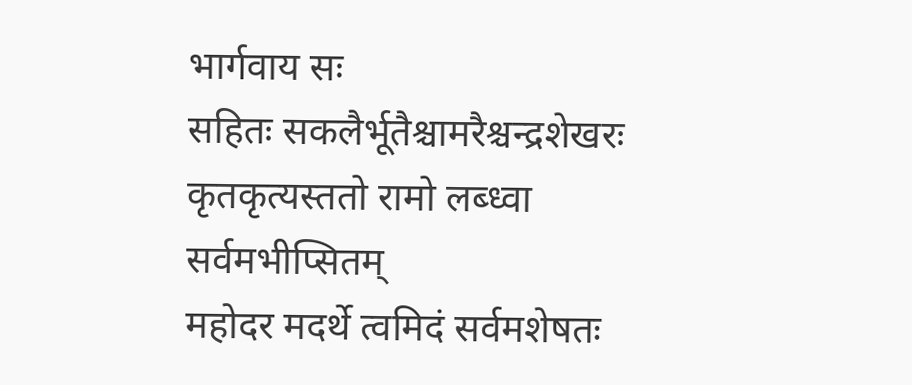भार्गवाय सः
सहितः सकलैर्भूतैश्चामरैश्चन्द्रशेखरः
कृतकृत्यस्ततो रामो लब्ध्वा सर्वमभीप्सितम्
महोदर मदर्थे त्वमिदं सर्वमशेषतः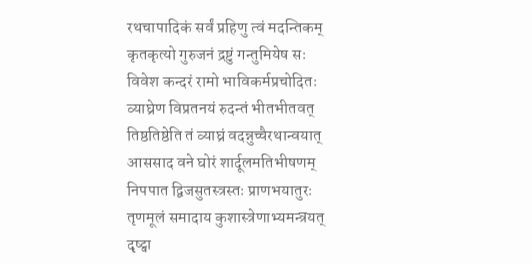रथचापादिकं सर्वं प्रहिणु त्वं मदन्तिकम्
कृतकृत्यो गुरुजनं द्रष्टुं गन्तुमियेष सः
विवेश कन्दरं रामो भाविकर्मप्रचोदितः
व्याघ्रेण विप्रतनयं रुदन्तं भीतभीतवत्
तिष्ठतिष्ठेति तं व्याघ्रं वदन्नुच्चैरथान्वयात्
आससाद वने घोरं शार्दूलमतिभीषणम्
निपपात द्विजसुतस्त्रस्तः प्राणभयातुरः
तृणमूलं समादाय कुशास्त्रेणाभ्यमन्त्रयत्
दृष्ट्वा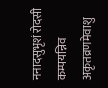ननादसुभृशं रोदसी कम्पयन्निव
अकृतव्रणमेवाशु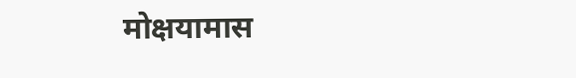मोक्षयामास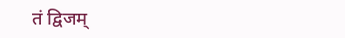तं द्विजम्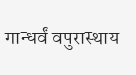गान्धर्वं वपुरास्थाय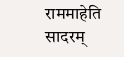राममाहेति सादरम्